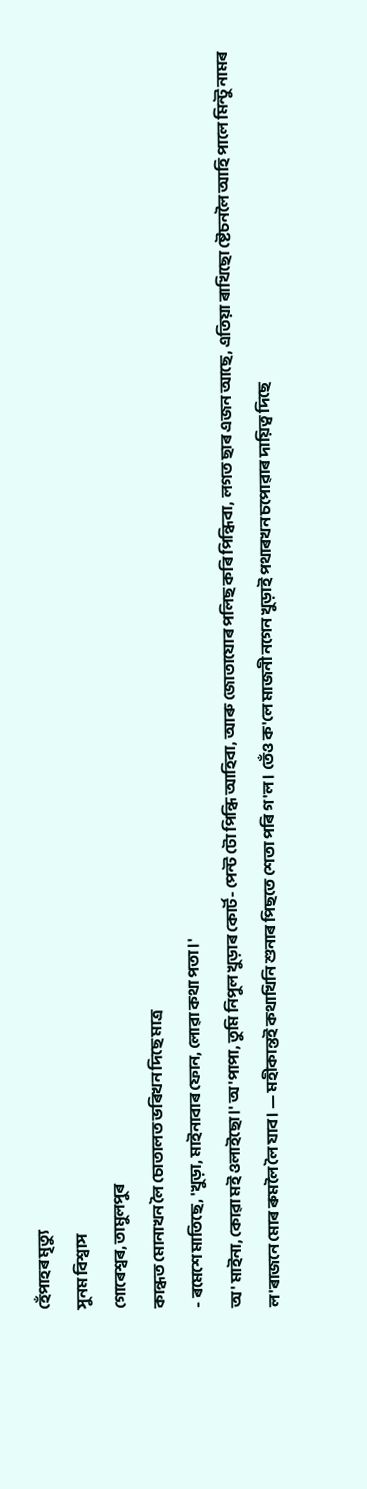হেঁপাহৰ মৃত্যু
সুনম বিশ্বাস
গোৰেশ্বৰ, তামুলপুৰ
কান্ধত মোনাখন লৈ চোতালত ভৰিখন দিছে মাত্ৰ
- ৰমেশে মাতিছে, 'খুড়া, মাইনাবাৰ ফোন, লোৱা কথা পতা।'
অ' মাইনা, কোৱা মই ওলাইছো।' অ'পাপা, তুমি নিপুল খুড়াৰ কোৰ্ট- পেন্ট টো পিন্ধি আহিবা, আৰু জোতাযোৰ পলিছ কৰি পিন্ধিবা, লগত ছাৰ এজন আছে, এতিয়া ৰাখিছো ষ্টেচনলৈ আহি পালে মিন্টু নামৰ ল'ৰাজনে মোৰ ৰুমলৈ লৈ যাব। — মহীকান্তই কথাখিনি শুনাৰ পিছতে শেতা পৰি গ'ল। তেঁও ক'লে মাজনী নগেন খুড়াই পথাৰখন চপোৱাৰ দায়িত্ব দিছে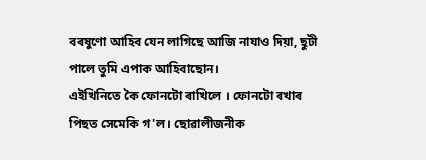বৰষুণো আহিব যেন লাগিছে আজি নাযাও দিয়া, ছুটী পালে তুমি এপাক আহিবাছোন।
এইখিনিতে কৈ ফোনটো ৰাখিলে । ফোনটো ৰখাৰ পিছত সেমেকি গ'ল। ছোৱালীজনীক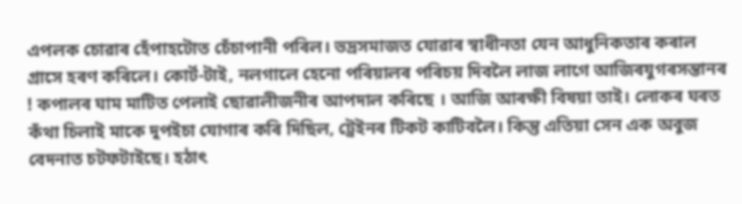এপলক চোৱাৰ হেঁপাহটোত চেঁচাপানী পৰিল। ভদ্ৰসমাজত যোৱাৰ স্বাধীনতা যেন আধুনিকতাৰ কৰাল গ্ৰাসে হৰণ কৰিলে। কোৰ্ট-টাই, নলগালে হেনো পৰিয়ালৰ পৰিচয় দিবলৈ লাজ লাগে আজিৰযুগৰসন্তানৰ ! কপালৰ ঘাম মাটিত পেলাই ছোৱালীজনীৰ আপদাল কৰিছে । আজি আৰক্ষী বিষয়া তাই। লোকৰ ঘৰত কঁথা চিলাই মাকে দুপইচা যোগাৰ কৰি দিছিল, ট্ৰেইনৰ টিকট কাটিবলৈ। কিন্তু এতিয়া সেন এক অবুজ বেদনাত চটফটাইছে। হঠাৎ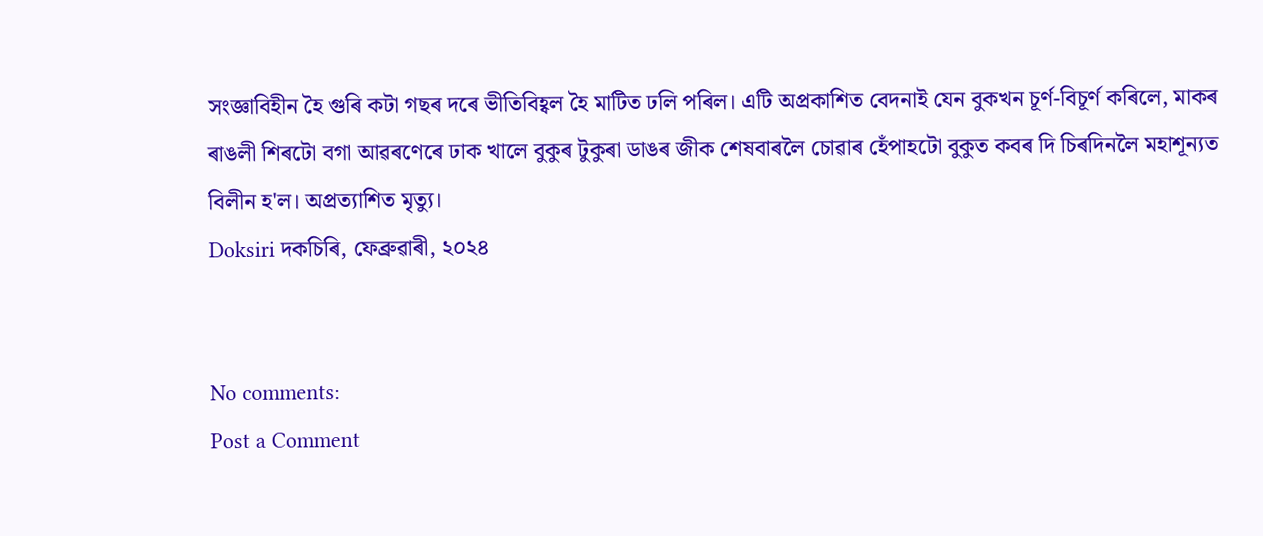সংজ্ঞাবিহীন হৈ গুৰি কটা গছৰ দৰে ভীতিবিহ্বল হৈ মাটিত ঢলি পৰিল। এটি অপ্ৰকাশিত বেদনাই যেন বুকখন চূর্ণ-বিচূর্ণ কৰিলে, মাকৰ ৰাঙলী শিৰটো বগা আৱৰণেৰে ঢাক খালে বুকুৰ টুকুৰা ডাঙৰ জীক শেষবাৰলৈ চোৱাৰ হেঁপাহটো বুকুত কবৰ দি চিৰদিনলৈ মহাশূন্যত বিলীন হ'ল। অপ্ৰত্যাশিত মৃত্যু।
Doksiri দকচিৰি, ফেব্ৰুৱাৰী, ২০২৪


No comments:
Post a Comment